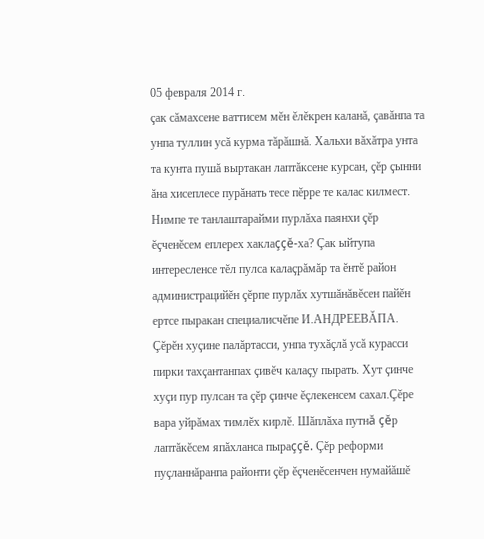05 февраля 2014 г.
çак сăмахсене ваттисем мĕн ĕлĕкрен каланă, çавăнпа та унпа туллин усă курма тăрăшнă. Хальхи вăхăтра унта та кунта пушă выртакан лаптăксене курсан, çĕр çынни ăна хисеплесе пурăнать тесе пĕрре те калас килмест. Нимпе те танлаштарайми пурлăха паянхи çĕр ĕçченĕсем еплерех хаклаççĕ-ха? Çак ыйтупа интересленсе тĕл пулса калаçрăмăр та ĕнтĕ район администрацийĕн çĕрпе пурлăх хутшăнăвĕсен пайĕн ертсе пыракан специалисчĕпе И.АНДРЕЕВĂПА.
Çĕрĕн хуçине палăртасси, унпа тухăçлă усă курасси пирки тахçантанпах çивĕч калаçу пырать. Хут çинче хуçи пур пулсан та çĕр çинче ĕçлекенсем сахал.Çĕре вара уйрăмах тимлĕх кирлĕ. Шăплăха путнă çĕр лаптăкĕсем япăхланса пыраççĕ. Çĕр реформи пуçланнăранпа районти çĕр ĕçченĕсенчен нумайăшĕ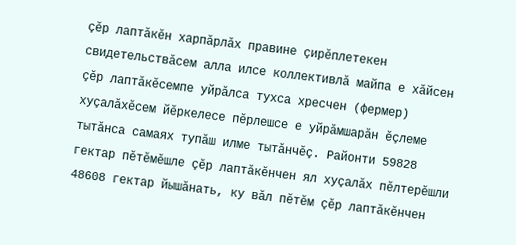çĕр лаптăкĕн харпăрлăх правине çирĕплетекен свидетельствăсем алла илсе коллективлă майпа е хăйсен çĕр лаптăкĕсемпе уйрăлса тухса хресчен (фермер) хуçалăхĕсем йĕркелесе пĕрлешсе е уйрăмшарăн ĕçлеме тытăнса самаях тупăш илме тытăнчĕç. Районти 59828 гектар пĕтĕмĕшле çĕр лаптăкĕнчен ял хуçалăх пĕлтерĕшли 48608 гектар йышăнать, ку вăл пĕтĕм çĕр лаптăкĕнчен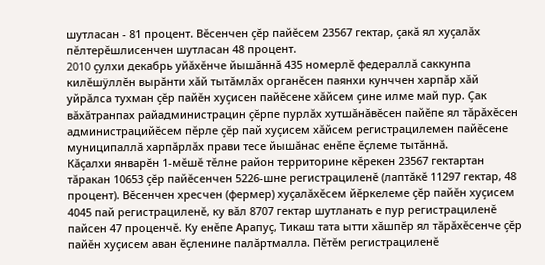шутласан - 81 процент. Вĕсенчен çĕр пайĕсем 23567 гектар, çакă ял хуçалăх пĕлтерĕшлисенчен шутласан 48 процент.
2010 çулхи декабрь уйăхĕнче йышăннă 435 номерлĕ федераллă саккунпа килĕшÿллĕн вырăнти хăй тытăмлăх органĕсен паянхи кунччен харпăр хăй уйрăлса тухман çĕр пайĕн хуçисен пайĕсене хăйсем çине илме май пур. Çак вăхăтранпах райадминистрацин çĕрпе пурлăх хутшăнăвĕсен пайĕпе ял тăрăхĕсен администрацийĕсем пĕрле çĕр пай хуçисем хăйсем регистрацилемен пайĕсене муниципаллă харпăрлăх прави тесе йышăнас енĕпе ĕçлеме тытăннă.
Кăçалхи январĕн 1-мĕшĕ тĕлне район территорине кĕрекен 23567 гектартан тăракан 10653 çĕр пайĕсенчен 5226-шне регистрациленĕ (лаптăкĕ 11297 гектар, 48 процент). Вĕсенчен хресчен (фермер) хуçалăхĕсем йĕркелеме çĕр пайĕн хуçисем 4045 пай регистрациленĕ, ку вăл 8707 гектар шутланать е пур регистрациленĕ пайсен 47 проценчĕ. Ку енĕпе Арапуç, Тикаш тата ытти хăшпĕр ял тăрăхĕсенче çĕр пайĕн хуçисем аван ĕçленине палăртмалла. Пĕтĕм регистрациленĕ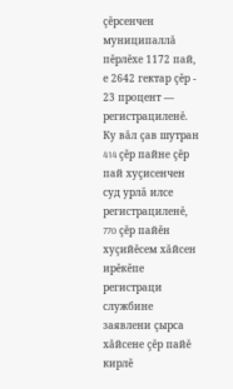çĕрсенчен муниципаллă пĕрлĕхе 1172 пай, е 2642 гектар çĕр - 23 процент — регистрациленĕ. Ку вăл çав шутран 414 çĕр пайне çĕр пай хуçисенчен суд урлă илсе регистрациленĕ, 770 çĕр пайĕн хуçийĕсем хăйсен ирĕкĕпе регистраци службине заявлени çырса хăйсене çĕр пайĕ кирлĕ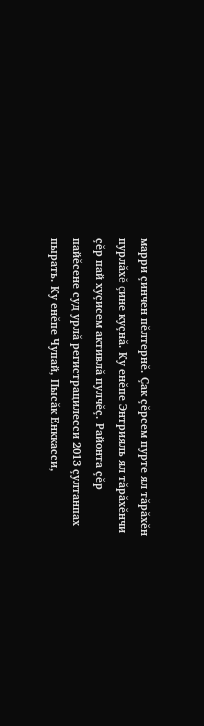марри çинчен пĕлтернĕ. Çак çĕрсем пурте ял тăрăхĕн пурлăхĕ çине куçнă. Ку енĕпе Энтрияль ял тăрăхĕнчи çĕр пай хуçисем активлă пулчĕç. Районта çĕр пайĕсене суд урлă регистрацилесси 2013 çултанпах пырать. Ку енĕпе Чупай, Пысăк Енккасси,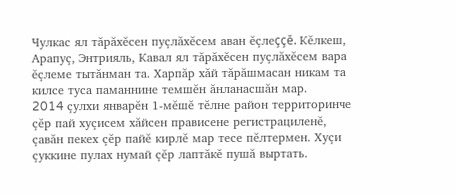Чулкас ял тăрăхĕсен пуçлăхĕсем аван ĕçлеççĕ. Кĕлкеш, Арапуç, Энтрияль, Кавал ял тăрăхĕсен пуçлăхĕсем вара ĕçлеме тытăнман та. Харпăр хăй тăрăшмасан никам та килсе туса паманнине темшĕн ăнланасшăн мар.
2014 çулхи январĕн 1-мĕшĕ тĕлне район территоринче çĕр пай хуçисем хăйсен прависене регистрациленĕ, çавăн пекех çĕр пайĕ кирлĕ мар тесе пĕлтермен. Хуçи çуккине пулах нумай çĕр лаптăкĕ пушă выртать.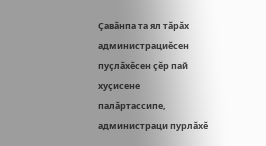Çавăнпа та ял тăрăх администрациĕсен пуçлăхĕсен çĕр пай хуçисене палăртассипе, администраци пурлăхĕ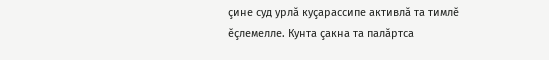çине суд урлă куçарассипе активлă та тимлĕ ĕçлемелле. Кунта çакна та палăртса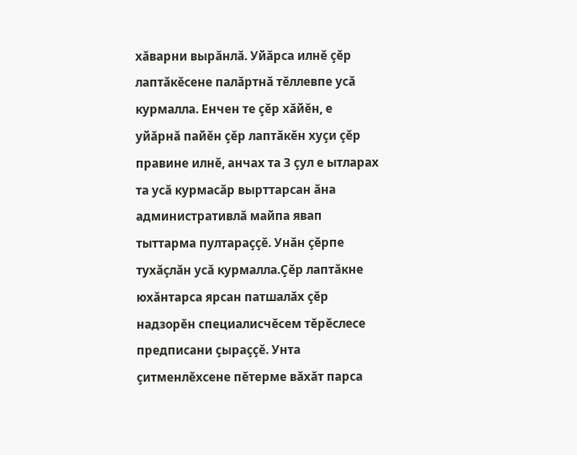хăварни вырăнлă. Уйăрса илнĕ çĕр лаптăкĕсене палăртнă тĕллевпе усă курмалла. Енчен те çĕр хăйĕн, е уйăрнă пайĕн çĕр лаптăкĕн хуçи çĕр правине илнĕ, анчах та 3 çул е ытларах та усă курмасăр вырттарсан ăна административлă майпа явап тыттарма пултараççĕ. Унăн çĕрпе тухăçлăн усă курмалла.Çĕр лаптăкне юхăнтарса ярсан патшалăх çĕр надзорĕн специалисчĕсем тĕрĕслесе предписани çыраççĕ. Унта çитменлĕхсене пĕтерме вăхăт парса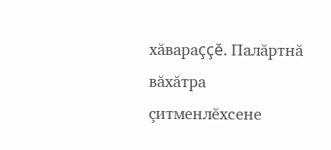хăвараççĕ. Палăртнă вăхăтра çитменлĕхсене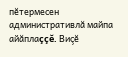пĕтермесен административлă майпа айăплаççĕ. Виçĕ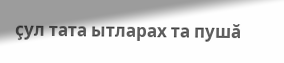çул тата ытларах та пушă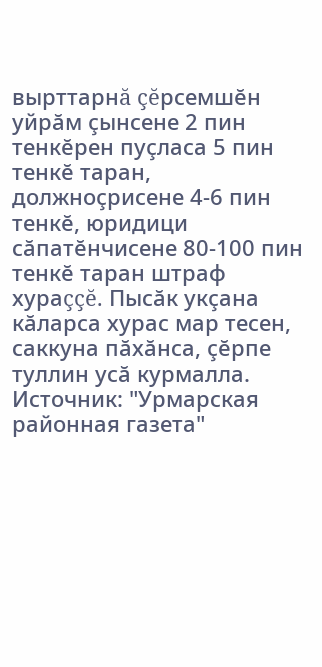вырттарнă çĕрсемшĕн уйрăм çынсене 2 пин тенкĕрен пуçласа 5 пин тенкĕ таран, должноçрисене 4-6 пин тенкĕ, юридици сăпатĕнчисене 80-100 пин тенкĕ таран штраф хураççĕ. Пысăк укçана кăларса хурас мар тесен, саккуна пăхăнса, çĕрпе туллин усă курмалла.
Источник: "Урмарская районная газета"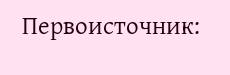Первоисточник: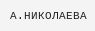А.НИКОЛАЕВА